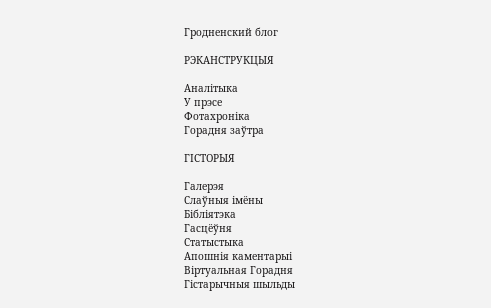Гродненский блог

РЭКАНСТРУКЦЫЯ

Аналітыка
У прэсе
Фотахроніка
Горадня заўтра

ГІСТОРЫЯ

Галерэя
Слаўныя імёны
Бібліятэка
Гасцёўня
Статыстыка
Апошнія каментарыі
Віртуальная Горадня
Гістарычныя шыльды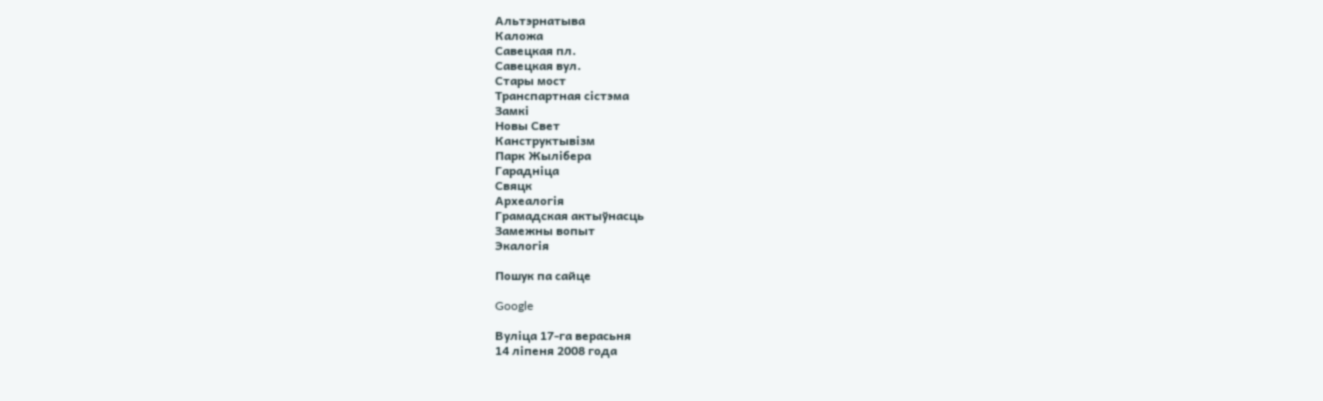Альтэрнатыва
Каложа
Савецкая пл.
Савецкая вул.
Стары мост
Транспартная сістэма
Замкі
Новы Свет
Канструктывізм
Парк Жылібера
Гарадніца
Свяцк
Археалогія
Грамадская актыўнасць
Замежны вопыт
Экалогія

Пошук па сайце

Google

Вуліца 17-га верасьня
14 ліпеня 2008 года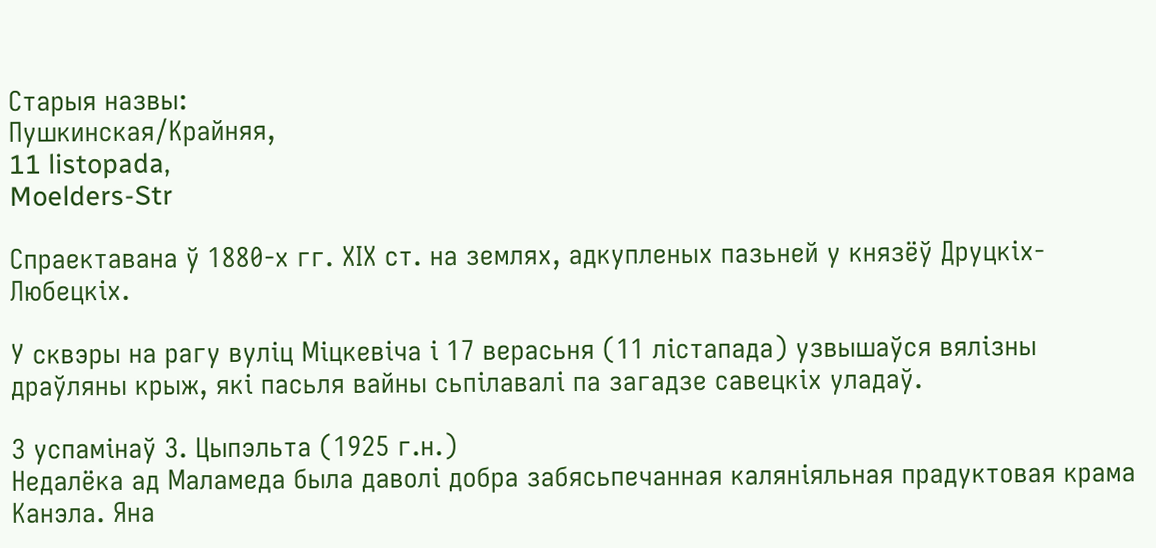Старыя назвы:
Пушкинская/Крайняя,
11 listopada,
Moelders-Str

Спраектавана ў 1880-х гг. ХІХ ст. на землях, адкупленых пазьней у князёў Друцкіх-Любецкіх.

У сквэры на рагу вуліц Міцкевіча і 17 верасьня (11 лістапада) узвышаўся вялізны драўляны крыж, які пасьля вайны сьпілавалі па загадзе савецкіх уладаў.

З успамінаў З. Цыпэльта (1925 г.н.)
Недалёка ад Маламеда была даволі добра забясьпечанная каляніяльная прадуктовая крама Канэла. Яна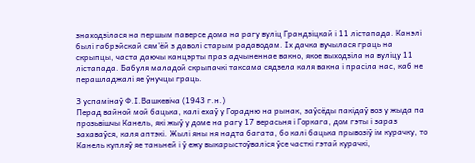знаходзілася на першым паверсе дома на рагу вуліц Грандзіцкай і 11 лістапада. Канэлі былі габрэйскай сям’ёй з даволі старым радаводам. Іх дачка вучылася граць на скрыпцы, часта даючы канцэрты праз адчыненнае вакно, якое выходзіла на вуліцу 11 лістапада. Бабуля маладой скрыпачкі таксама сядзела каля вакна і прасіла нас, каб не перашладжалі яе ўнучцы граць.

З успамінаў Ф.І.Вашкевіча (1943 г.н.)
Перад вайной мой бацька, калі ехаў у Горадню на рынак, заўсёды пакідаў воз у жыда па прозьвішчы Канель, які жыў у доме на рагу 17 верасьня і Горкага, дом гэты і зараз захаваўся, каля аптэкі. Жылі яны ня надта багата, бо калі бацька прывозіў ім курачку, то Канель купляў яе таньней і ў ежу выкарыстоўваліся ўсе часткі гэтай курачкі,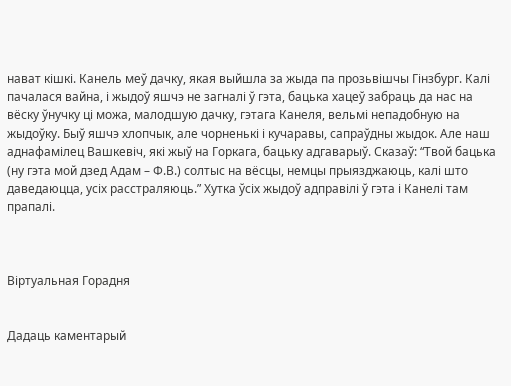нават кішкі. Канель меў дачку, якая выйшла за жыда па прозьвішчы Гінзбург. Калі пачалася вайна, і жыдоў яшчэ не загналі ў гэта, бацька хацеў забраць да нас на вёску ўнучку ці можа, малодшую дачку, гэтага Канеля, вельмі непадобную на жыдоўку. Быў яшчэ хлопчык, але чорненькі і кучаравы, сапраўдны жыдок. Але наш аднафамілец Вашкевіч, які жыў на Горкага, бацьку адгаварыў. Сказаў: “Твой бацька (ну гэта мой дзед Адам – Ф.В.) солтыс на вёсцы, немцы прыязджаюць, калі што даведаюцца, усіх расстраляюць.” Хутка ўсіх жыдоў адправілі ў гэта і Канелі там прапалі.



Віртуальная Горадня


Дадаць каментарый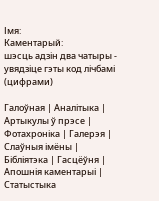Імя:
Каментарый:
шэсць адзін два чатыры - увядзіце гэты код лічбамі (цифрами)

Галоўная | Аналітыка | Артыкулы ў прэсе | Фотахроніка | Галерэя | Слаўныя імёны | Бібліятэка | Гасцёўня | Апошнія каментарыі | Статыстыка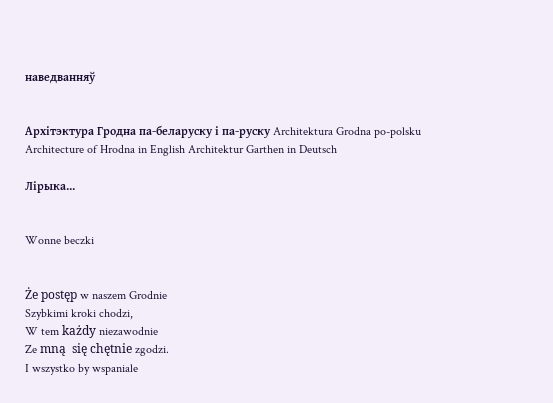наведванняў


Архітэктура Гродна па-беларуску і па-руску Architektura Grodna po-polsku Architecture of Hrodna in English Architektur Garthen in Deutsch

Лірыка...


Wonne beczki


Że postęp w naszem Grodnie
Szybkimi kroki chodzi,
W tem każdy niezawodnie
Ze mną  się chętnie zgodzi.
I wszystko by wspaniale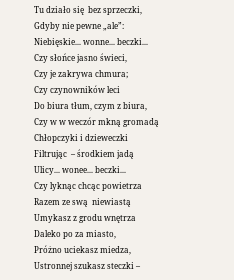Tu działo się  bez sprzeczki,
Gdyby nie pewne „ale”:
Niebięskie... wonne... beczki...
Czy słońce jasno świeci,
Czy je zakrywa chmura;
Czy czynowników leci
Do biura tłum, czym z biura,
Czy w w weczór mkną gromadą
Chłopczyki i dzieweczki
Filtrując  – środkiem jadą
Ulicy... wonee... beczki...
Czy lyknąc chcąc powietrza
Razem ze swą  niewiastą
Umykasz z grodu wnętrza
Daleko po za miasto,
Próżno uciekasz miedza,
Ustronnej szukasz steczki –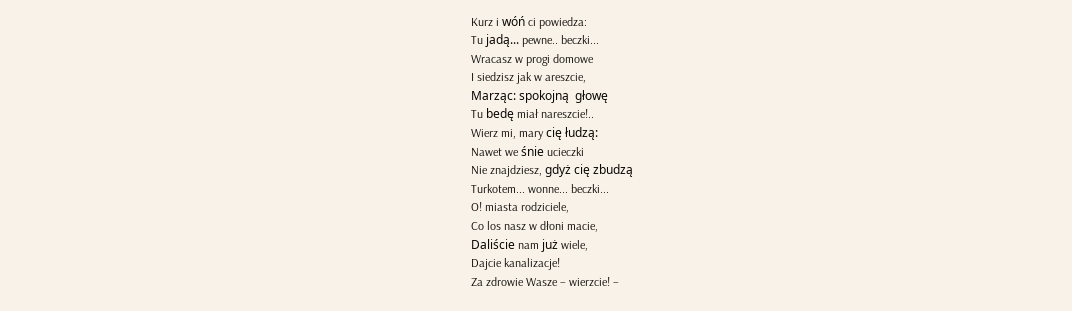Kurz i wóń ci powiedza:
Tu jadą... pewne.. beczki...
Wracasz w progi domowe
I siedzisz jak w areszcie,
Marząc: spokojną  głowę
Tu bedę miał nareszcie!..
Wierz mi, mary cię łudzą:
Nawet we śnie ucieczki
Nie znajdziesz, gdyż cię zbudzą
Turkotem... wonne... beczki...
O! miasta rodziciele,
Co los nasz w dłoni macie,
Daliście nam już wiele,
Dajcie kanalizacje!
Za zdrowie Wasze – wierzcie! –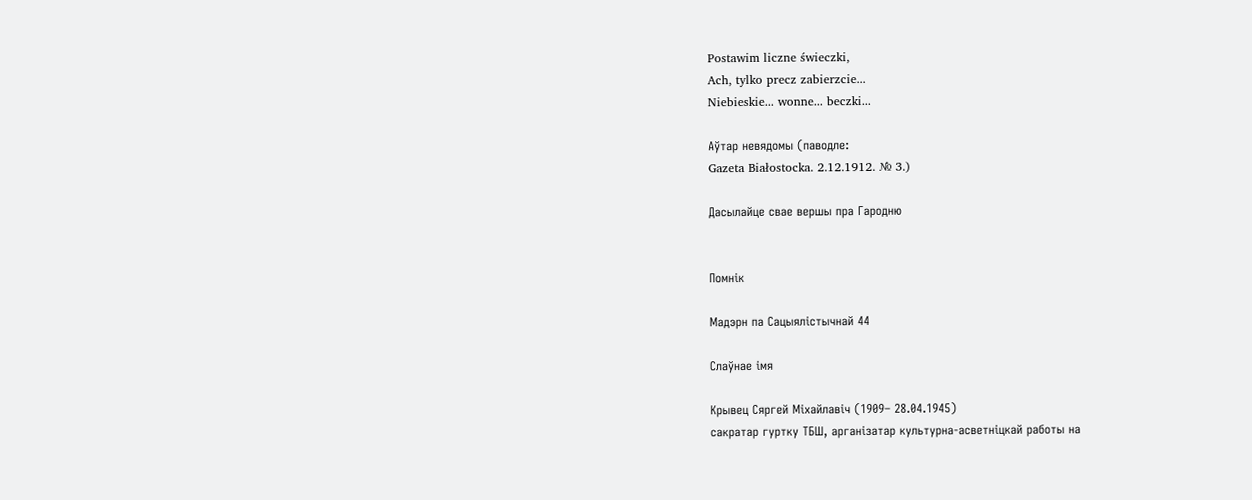Postawim liczne świeczki,
Ach, tylko precz zabierzcie...
Niebieskie... wonne... beczki...

Аўтар невядомы (паводле:
Gazeta Białostocka. 2.12.1912. № 3.)

Дасылайце свае вершы пра Гародню


Помнік

Мадэрн па Сацыялістычнай 44

Слаўнае імя

Крывец Сяргей Міхайлавіч (1909– 28.04.1945)
сакратар гуртку ТБШ, арганізатар культурна-асветніцкай работы на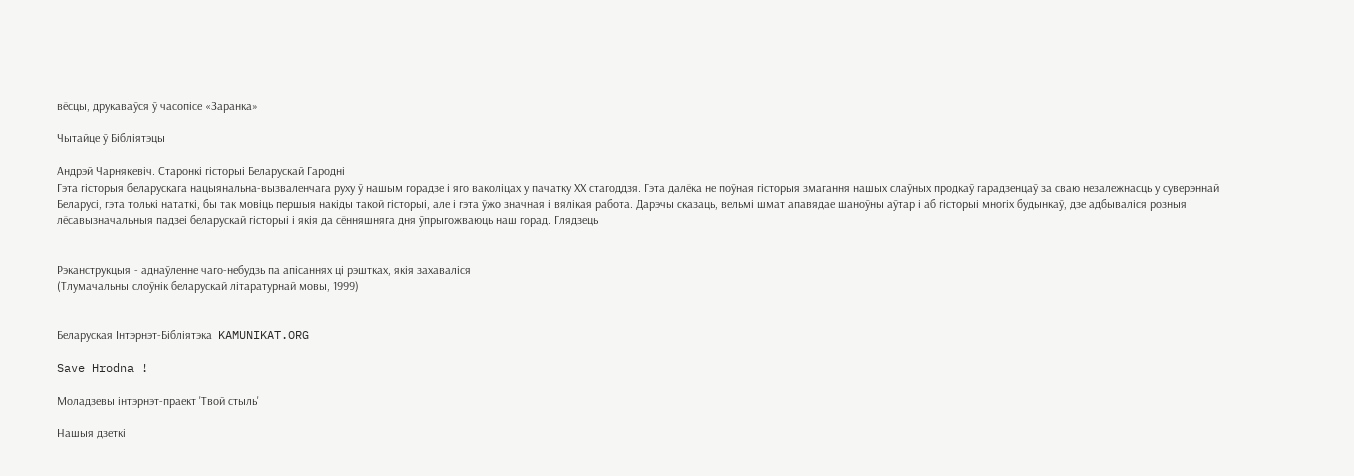вёсцы, друкаваўся ў часопісе «Заранка»

Чытайце ў Бібліятэцы

Андрэй Чарнякевіч. Старонкі гісторыі Беларускай Гародні
Гэта гісторыя беларускага нацыянальна-вызваленчага руху ў нашым горадзе і яго ваколіцах у пачатку ХХ стагоддзя. Гэта далёка не поўная гісторыя змагання нашых слаўных продкаў гарадзенцаў за сваю незалежнасць у суверэннай Беларусі, гэта толькі нататкі, бы так мовіць першыя накіды такой гісторыі, але і гэта ўжо значная і вялікая работа. Дарэчы сказаць, вельмі шмат апавядае шаноўны аўтар і аб гісторыі многіх будынкаў, дзе адбываліся розныя лёсавызначальныя падзеі беларускай гісторыі і якія да сённяшняга дня ўпрыгожваюць наш горад. Глядзець


Рэканструкцыя - аднаўленне чаго-небудзь па апісаннях ці рэштках, якія захаваліся
(Тлумачальны слоўнік беларускай літаратурнай мовы, 1999)


Беларуская Інтэрнэт-Бібліятэка  KAMUNIKAT.ORG

Save Hrodna !

Моладзевы інтэрнэт-праект 'Твой стыль'

Нашыя дзеткі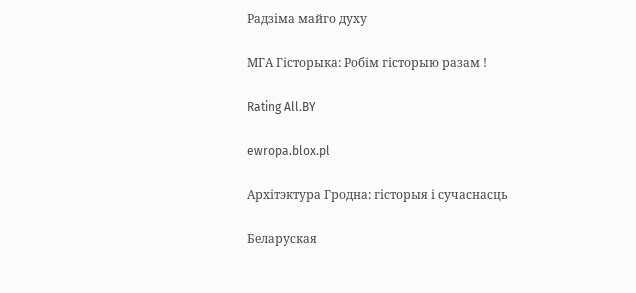Радзіма майго духу

МГА Гісторыка: Робім гісторыю разам !

Rating All.BY

ewropa.blox.pl

Архітэктура Гродна: гісторыя і сучаснасць

Беларуская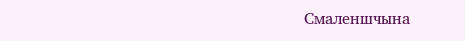Смаленшчына